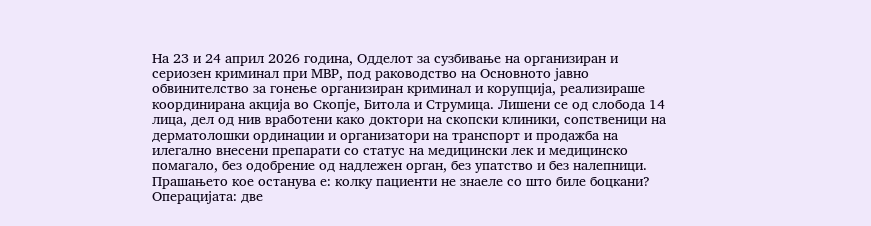На 23 и 24 април 2026 година, Одделот за сузбивање на организиран и сериозен криминал при МВР, под раководство на Основното јавно обвинителство за гонење организиран криминал и корупција, реализираше координирана акција во Скопје, Битола и Струмица. Лишени се од слобода 14 лица, дел од нив вработени како доктори на скопски клиники, сопственици на дерматолошки ординации и организатори на транспорт и продажба на илегално внесени препарати со статус на медицински лек и медицинско помагало, без одобрение од надлежен орган, без упатство и без налепници. Прашањето кое останува е: колку пациенти не знаеле со што биле боцкани?
Операцијата: две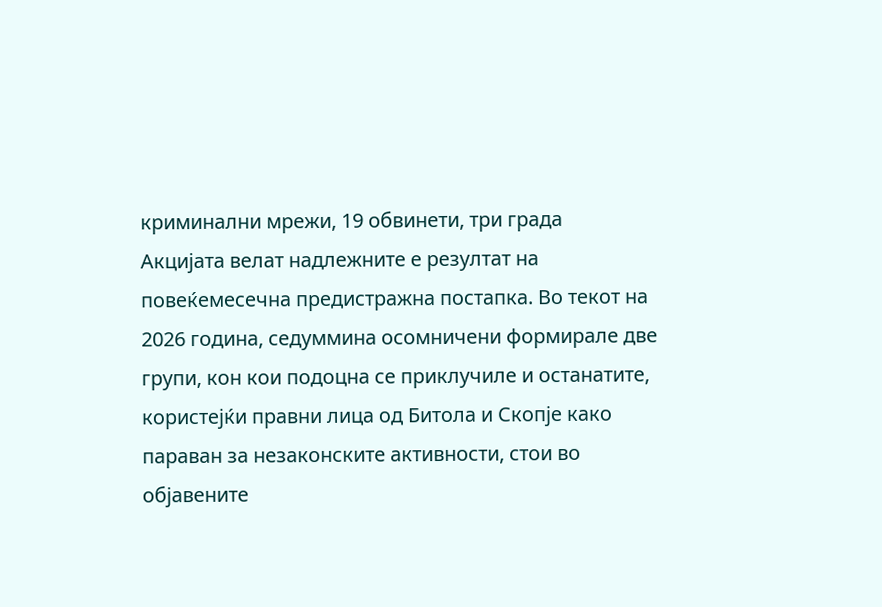криминални мрежи, 19 обвинети, три града
Акцијата велат надлежните е резултат на повеќемесечна предистражна постапка. Во текот на 2026 година, седуммина осомничени формирале две групи, кон кои подоцна се приклучиле и останатите, користејќи правни лица од Битола и Скопје како параван за незаконските активности, стои во објавените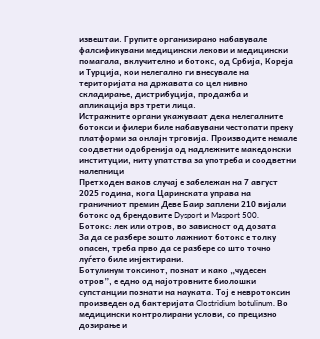извештаи. Групите организирано набавувале фалсификувани медицински лекови и медицински помагала, вклучително и ботокс, од Србија, Кореја и Турција, кои нелегално ги внесувале на територијата на државата со цел нивно складирање, дистрибуција, продажба и апликација врз трети лица.
Истражните органи укажуваат дека нелегалните ботокси и филери биле набавувани честопати преку платформи за онлајн трговија. Производите немале соодветни одобренија од надлежните македонски институции, ниту упатства за употреба и соодветни налепници
Претходен ваков случај е забележан на 7 август 2025 година, кога Царинската управа на граничниот премин Деве Баир заплени 210 вијали ботокс од брендовите Dysport и Masport 500.
Ботокс: лек или отров, во зависност од дозата
За да се разбере зошто лажниот ботокс е толку опасен, треба прво да се разбере со што точно луѓето биле инјектирани.
Ботулинум токсинот, познат и како „чудесен отров”, е едно од најотровните биолошки супстанции познати на науката. Тој е невротоксин произведен од бактеријата Clostridium botulinum. Во медицински контролирани услови, со прецизно дозирање и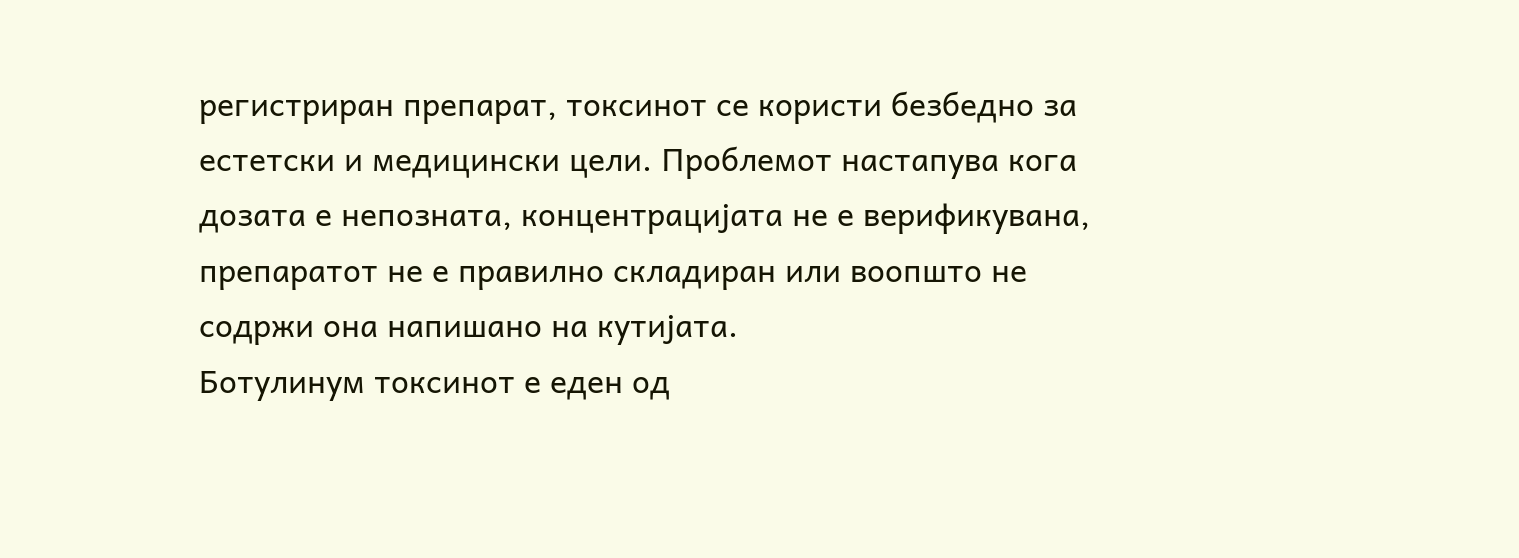регистриран препарат, токсинот се користи безбедно за естетски и медицински цели. Проблемот настапува кога дозата е непозната, концентрацијата не е верификувана, препаратот не е правилно складиран или воопшто не содржи она напишано на кутијата.
Ботулинум токсинот е еден од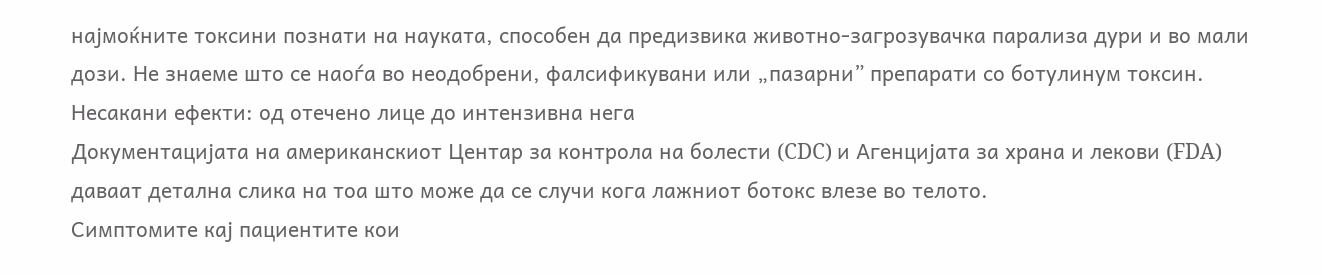најмоќните токсини познати на науката, способен да предизвика животно-загрозувачка парализа дури и во мали дози. Не знаеме што се наоѓа во неодобрени, фалсификувани или „пазарни” препарати со ботулинум токсин.
Несакани ефекти: од отечено лице до интензивна нега
Документацијата на американскиот Центар за контрола на болести (CDC) и Агенцијата за храна и лекови (FDA) даваат детална слика на тоа што може да се случи кога лажниот ботокс влезе во телото.
Симптомите кај пациентите кои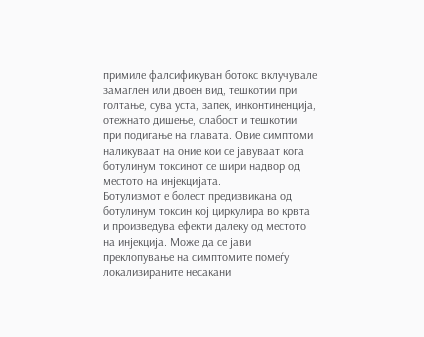примиле фалсификуван ботокс вклучувале замаглен или двоен вид, тешкотии при голтање, сува уста, запек, инконтиненција, отежнато дишење, слабост и тешкотии при подигање на главата. Овие симптоми наликуваат на оние кои се јавуваат кога ботулинум токсинот се шири надвор од местото на инјекцијата.
Ботулизмот е болест предизвикана од ботулинум токсин кој циркулира во крвта и произведува ефекти далеку од местото на инјекција. Може да се јави преклопување на симптомите помеѓу локализираните несакани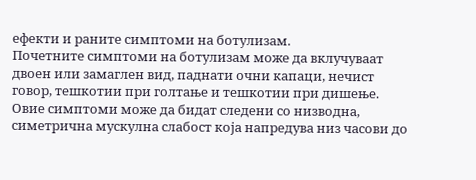ефекти и раните симптоми на ботулизам.
Почетните симптоми на ботулизам може да вклучуваат двоен или замаглен вид, паднати очни капаци, нечист говор, тешкотии при голтање и тешкотии при дишење. Овие симптоми може да бидат следени со низводна, симетрична мускулна слабост која напредува низ часови до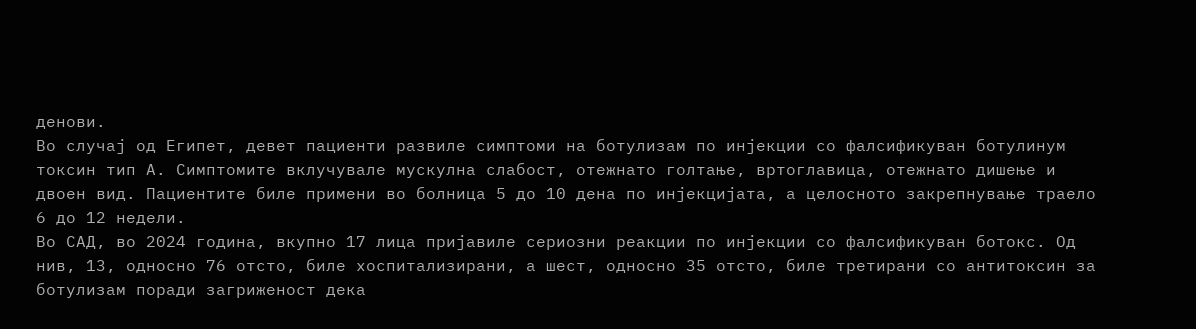денови.
Во случај од Египет, девет пациенти развиле симптоми на ботулизам по инјекции со фалсификуван ботулинум токсин тип А. Симптомите вклучувале мускулна слабост, отежнато голтање, вртоглавица, отежнато дишење и двоен вид. Пациентите биле примени во болница 5 до 10 дена по инјекцијата, а целосното закрепнување траело 6 до 12 недели.
Во САД, во 2024 година, вкупно 17 лица пријавиле сериозни реакции по инјекции со фалсификуван ботокс. Од нив, 13, односно 76 отсто, биле хоспитализирани, а шест, односно 35 отсто, биле третирани со антитоксин за ботулизам поради загриженост дека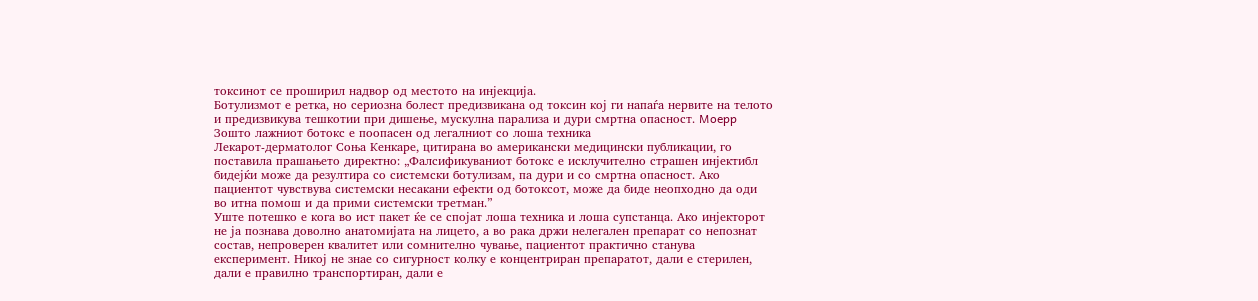токсинот се проширил надвор од местото на инјекција.
Ботулизмот е ретка, но сериозна болест предизвикана од токсин кој ги напаѓа нервите на телото и предизвикува тешкотии при дишење, мускулна парализа и дури смртна опасност. Moepp
Зошто лажниот ботокс е поопасен од легалниот со лоша техника
Лекарот-дерматолог Соња Кенкаре, цитирана во американски медицински публикации, го поставила прашањето директно: „Фалсификуваниот ботокс е исклучително страшен инјектибл бидејќи може да резултира со системски ботулизам, па дури и со смртна опасност. Ако пациентот чувствува системски несакани ефекти од ботоксот, може да биде неопходно да оди во итна помош и да прими системски третман.”
Уште потешко е кога во ист пакет ќе се спојат лоша техника и лоша супстанца. Ако инјекторот не ја познава доволно анатомијата на лицето, а во рака држи нелегален препарат со непознат состав, непроверен квалитет или сомнително чување, пациентот практично станува експеримент. Никој не знае со сигурност колку е концентриран препаратот, дали е стерилен, дали е правилно транспортиран, дали е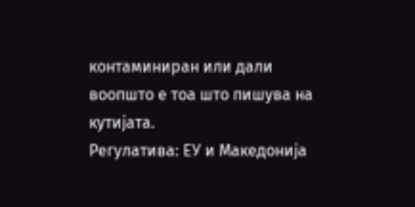контаминиран или дали воопшто е тоа што пишува на кутијата.
Регулатива: ЕУ и Македонија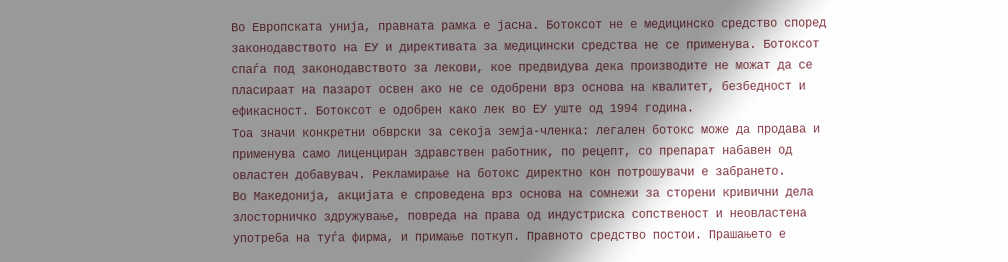Во Европската унија, правната рамка е јасна. Ботоксот не е медицинско средство според законодавството на ЕУ и директивата за медицински средства не се применува. Ботоксот спаѓа под законодавството за лекови, кое предвидува дека производите не можат да се пласираат на пазарот освен ако не се одобрени врз основа на квалитет, безбедност и ефикасност. Ботоксот е одобрен како лек во ЕУ уште од 1994 година.
Тоа значи конкретни обврски за секоја земја-членка: легален ботокс може да продава и применува само лиценциран здравствен работник, по рецепт, со препарат набавен од овластен добавувач. Рекламирање на ботокс директно кон потрошувачи е забрането.
Во Македонија, акцијата е спроведена врз основа на сомнежи за сторени кривични дела злосторничко здружување, повреда на права од индустриска сопственост и неовластена употреба на туѓа фирма, и примање поткуп. Правното средство постои. Прашањето е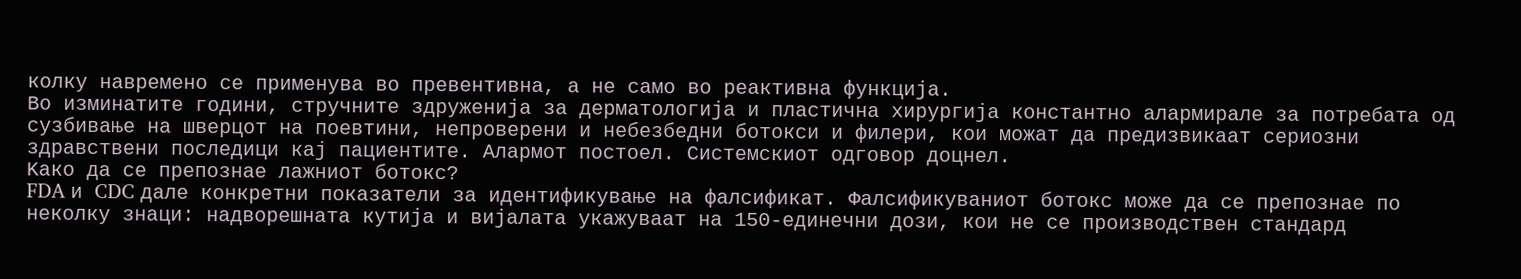колку навремено се применува во превентивна, а не само во реактивна функција.
Во изминатите години, стручните здруженија за дерматологија и пластична хирургија константно алармирале за потребата од сузбивање на шверцот на поевтини, непроверени и небезбедни ботокси и филери, кои можат да предизвикаат сериозни здравствени последици кај пациентите. Алармот постоел. Системскиот одговор доцнел.
Kaко да се препознае лажниот ботокс?
FDA и CDC дале конкретни показатели за идентификување на фалсификат. Фалсификуваниот ботокс може да се препознае по неколку знаци: надворешната кутија и вијалата укажуваат на 150-единечни дози, кои не се производствен стандард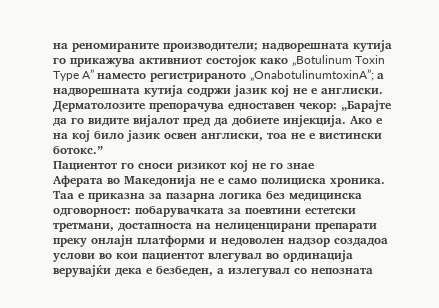на реномираните производители; надворешната кутија го прикажува активниот состојок како „Botulinum Toxin Type A” наместо регистрираното „OnabotulinumtoxinA”; а надворешната кутија содржи јазик кој не е англиски.
Дерматолозите препорачува едноставен чекор: „Барајте да го видите вијалот пред да добиете инјекција. Ако е на кој било јазик освен англиски, тоа не е вистински ботокс.”
Пациентот го сноси ризикот кој не го знае
Аферата во Македонија не е само полициска хроника. Таа е приказна за пазарна логика без медицинска одговорност: побарувачката за поевтини естетски третмани, достапноста на нелиценцирани препарати преку онлајн платформи и недоволен надзор создадоа услови во кои пациентот влегувал во ординација верувајќи дека е безбеден, а излегувал со непозната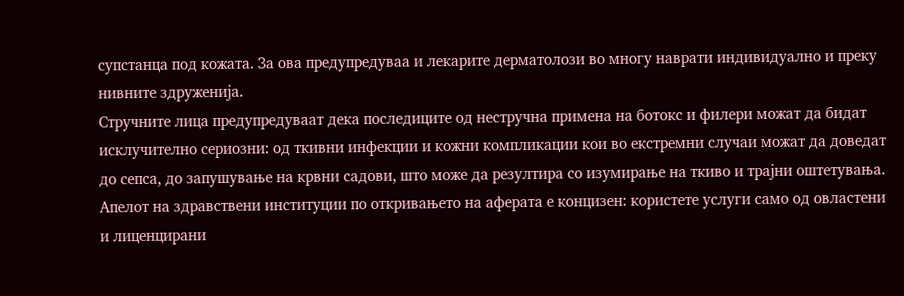супстанца под кожата. За ова предупредуваа и лекарите дерматолози во многу наврати индивидуално и преку нивните здруженија.
Стручните лица предупредуваат дека последиците од нестручна примена на ботокс и филери можат да бидат исклучително сериозни: од ткивни инфекции и кожни компликации кои во екстремни случаи можат да доведат до сепса, до запушување на крвни садови, што може да резултира со изумирање на ткиво и трајни оштетувања.
Апелот на здравствени институции по откривањето на аферата е концизен: користете услуги само од овластени и лиценцирани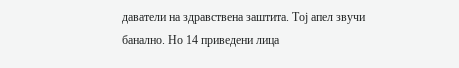даватели на здравствена заштита. Тој апел звучи банално. Но 14 приведени лица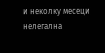и неколку месеци нелегална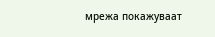мрежа покажуваат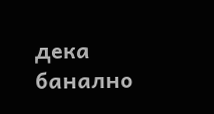дека банално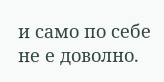и само по себе не е доволно.